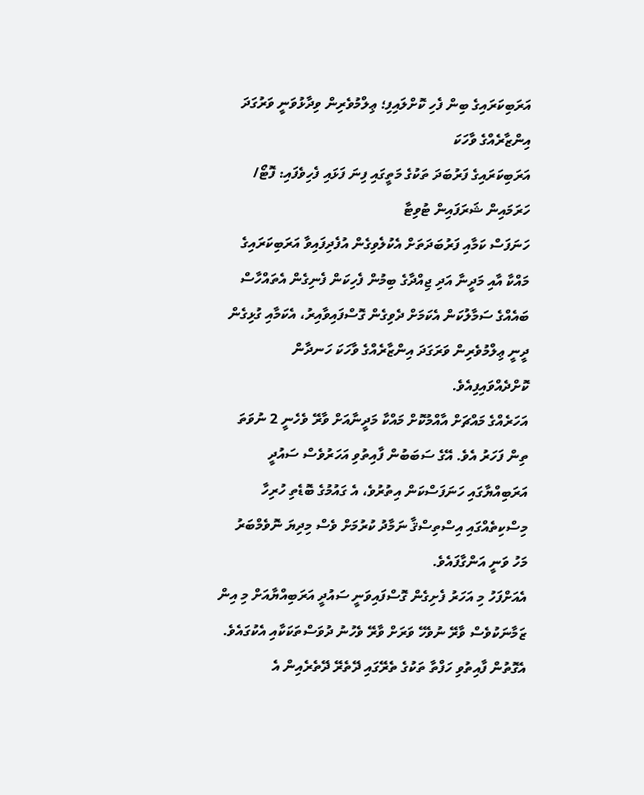އަރަބިކަރައިގެ ބިން ފެހި ކޮށްލައިފި؛ ޢިލްމުވެރިން ވިދާޅުވަނީ ވަރުގަދަ އިންޒާރެއްގެ ވާހަކަ
އަރަބިކަރައިގެ ފަރުބަދަ ތަކުގެ މަތީގައި ފިނަ ފަޅައި ފެހިވެފައި: ފޮޓޯ/ ހަރަމައިން ޝަރަފައިން ޓުވިޓާ
ހަނަފަސް ކަމާއި ފަރުބަދަތަށް އެކުލެވިގެން އުފެދިފައިވާ އަރަބިކަރައިގެ މައްކާ އާއި މަދީނާ އަދި ޖިއްދާގެ ބިމުން ފެހިކަން ފެނިގެން އެތައްހާސް ބައެއްގެ ސަމާލުކަން އެކަމަށް ދެވިގެން ގޮސްފައިވާއިރު، އެކަމާއި ގުޅިގެން ދީނީ ޢިލްމުވެރިން ވަރަގަދަ އިންޒާރެއްގެ ވާހަކަ ހަނދާން ކޮށްދެއްވައިފިއެވެ.
އަހަރެއްގެ މައްޗަށް އާއްމުކޮށް މައްކާ މަދީނާއަށް ވާރޭ ވެހެނީ 2 ނުވަތަ ތިން ފަހަރު އެވެ. އޭގެ ސަބަބުން ފާއިތުވި އަހަރުވެސް ސައުދީ އަރަބިއްޔާގައި ހަނަފަސްކަން އިތުރުވެ، އެ ގައުމުގެ ބޮޑެތި ހުރިހާ މިސްކިތެއްގައި އިސްތިސްޤާ ނަމާދު ކުރުމަށް ވެސް މިދިޔަ ނޮވެމްބަރު މަހު ވަނީ އަންގާފައެވެ.
އެއަށްފަހު މި އަހަރު ފެށިގެން ގޮސްފައިވަނީ ސައުދީ އަރަބިއްޔާއަށް މި އިން ޒަމާނަކުވެސް ވާރޭ ނުވެހޭ ވަރަށް ވާރޭ ވެހުނު ދުވަސްތަކަކާއި އެކުގައެވެ. އެގޮތުން ފާއިތުވި ހަފްތާ ތަކުގެ ތެރޭގައި ދޭތެރޭ ދޭތެރެއިން އެ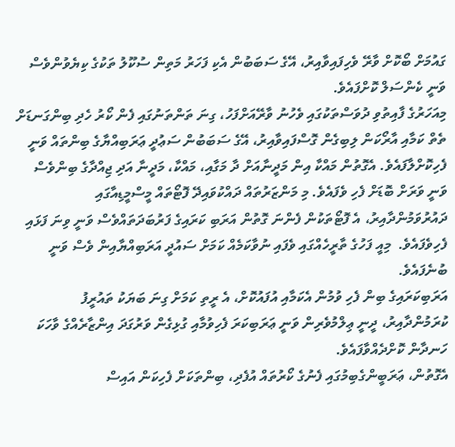ގައުމަށް ބޯކޮށް ވާރޭ ވެހިފައިވާއިރު، އޭގެ ސަބަބުން އެކި ފަހަރު މަތިން ސުކޫލު ތަކުގެ ކިޔެވުންވެސް ވަނީ ކެންސަލް ކޮށްފައެވެ.
މިއަހަރުގެ ފާއިތުވި ދުވަސްތަކުގައި ވެހުނު ވާރޭއަށްފަހު، ގިނަ ތަންތަނުގައި ފެން ކޯރު ހެދި ބިންގަނޑަށް ތެތް ކަމާއި އާރޯކަން ލިބިގެން ގޮސްފައިވާއިރު، އޭގެ ސަބަބުން ސަޢުދީ ޢަރަބިއްޔާގެ ބިންތައް ވަނީ ފެހިކޮށްލާފައެވެ. އެގޮތުން މައްކާ އިން މަދީނާއަށް ދާ މަގާއި، މައްކާ، މަދީނާ އަދި ޖިއްދާގެ ބިންވެސް ވަނީ ވަރަށް ބޮޑަށް ފެހި ވެފައެވެ. މި މަންޒަރުތައް ދައްކުވައިދޭ ފޮޓޯތައް މީސްމީޑިއާގައި ދައުރުވަމުންދާއިރު، އެ ފޮޓޯތަކުން ފެންނަ ގޮތުން އަރަބި ކަރައިގެ ފަރުބަދަތައްވެސް ވަނީ ވިނަ ފަޅައި ފެހިވެފައެވެ.  މިއީ ފަހުގެ ތާރީހެއްގައި ވެފައި ނުވާކަމެއް ކަމަށް ސައުދީ އަރަބިއްޔާއިން ވެސް ވަނީ ބުނެފައެވެ.
އަރަބިކަރައިގެ ބިން ފެހި ވުމުން އެކަމާއި އުފައުކޮށް، އެ ރީތި ކަމަށް ގިނަ ބަޔަކު ތައުރީފު ކުރަމުންދާއިރު، ދީނީ ޢިލްމުވެރިން ވަނީ ޢަރަބިކަރަ ފެހިވުމާއި ގުޅިގެން ވަރުގަދަ އިންޒާރެއްގެ ވާހަކަ ހަނދާން ކޮށްދެއްވާފައެވެ.
އެގޮތުން، ޢަރަބީންގެބިމުގައި ފެނުގެ ކޯރުތައް އުފެދި، ބިންތަކަށް ފެހިކަން އައިސް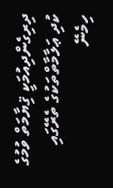ދިރިގެންދިއުމަކީ ޤިޔާމަތް ވުމުގެ ކުދި ޢަލާމާތްތަކުގެ ތެރޭގައި ހިމެނޭ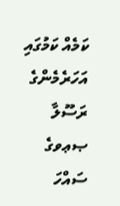ކަމެއް ކަމުގައި އަހަރެމެންގެ ރަސޫލާ ޞޢވގެ ސައްހަ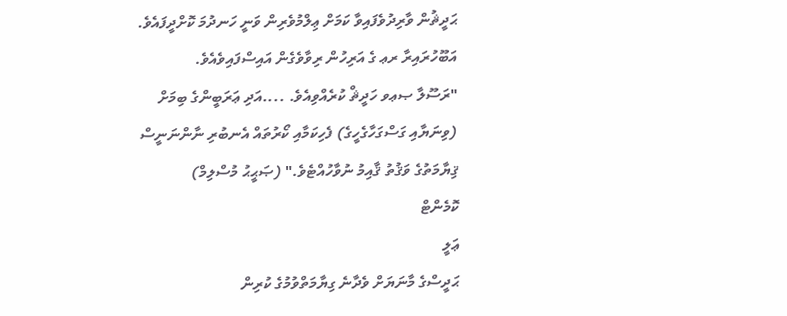ޙަދީޘުން ވާރިދުވެފައިވާ ކަމަށް ޢިލްމުވެރިން ވަނީ ހަނދުމަ ކޮށްދީފައެވެ.
އަބޫހުރައިރާ ރޢ ގެ އަރިހުން ރިވާވެގެން އައިސްފައިވެއެވެ.
"ރަސޫލާ ޞޢވ ހަދީޘް ކުރެއްވިއެވެ. ....އަދި ޢަރަބީންގެ ބިމަށް (ވިނަޔާއި ގަސްގަހާގެހީގެ) ފެހިކަމާއި ކޯރުތައް އެނބުރި ނާންނަނީސް ޤިޔާމަތުގެ ވަޤުތު ޤާއިމު ނުވާހުއްޓެވެ." (ޞަޙީޙު މުސްލިމް)
ކޮމެންޓް
ޢަލީ
ޙަދީސްގެ މާނަޔަށް ވެދާނެ ގިޔާމަތްވުމުގެ ކުރިން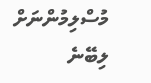މުސްލިމުންނަށް ލިބޭނެ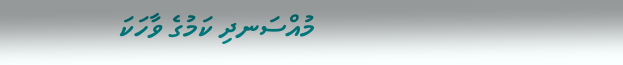މުއްސަނދި ކަމުގެ ވާހަކަ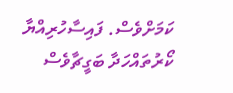ކަމަށްވެސް. ފައިސާހުރިއްޔާ ކޯރުތައްހަދާ ބަގީޗާވެސް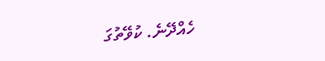ހެއްދޭނެ. ކުވޭތުގަ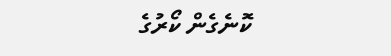ކޮނެގެން ކޯރުގެ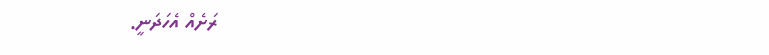ރަށެއް އެހަދަނީ.